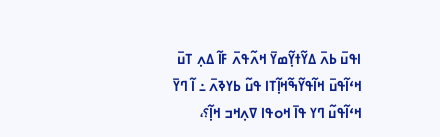ߊߟߎ߫ ߕߍ߫ ߡߌ߬ߙߌ߲߬ߘߌ߫ ߞߍ߬ߟߍ߫ ߓߊ߬ ߡߍ߲ ߠߎ߫ ߞߵߊ߬ߟߎ߫ ߞߊ߬ߟߌ߬ߒ߬ߞߊ߲߬ߠߊ ߟߎ߬ ߕߌߢߍ߫ ߸ ߊ߬ ߣߌ߫ ߞߵߊ߬ߟߎ߬ ߣߌ ߟߊ߫ ߞߋߟߊ ߜߍ߲ߞߏ ߞߊ߲߬؟،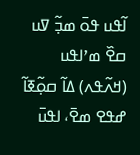ߊ߬ߟߎ ߟߋ߫ ߘߏ߲߬ ߜߎ ߛߐ߰ ߘߴߊߟߎ (ߞߍ߬ߟߍ) ߡߊ߬ ߛߋ߲߬ߧߊ߬ ߝߟߐ ߘߐ߫، ߊߟߎ߫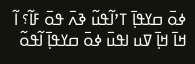ߦߋ߫ ߛߌߟߊ߲߫ ߠߴߊ߬ߟߎ߬ ߢߍ߫ ߟߋ߫ ߓߊ߬؟ ߊ߬ ߞߊ߫ ߞߊ߲߫ ߜߎ ߊߟߎ߫ ߦߋ߫ ߛߌߟߊ߲߫ ߊ߬ߟߋ߬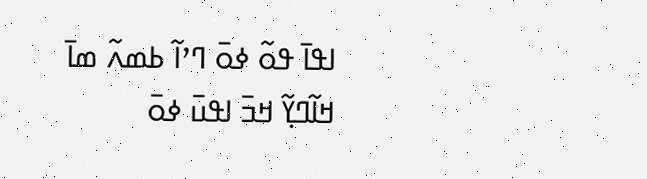ߊߟߊ߫ ߟߋ߬ ߦߋ߫ ߣߴߊ߬ ߕߘߍ߬ ߘߊ߫ ߞߊ߬ߣߌ߲߬ ߞߏ߫ ߊߟߎ߫ ߦߋ߫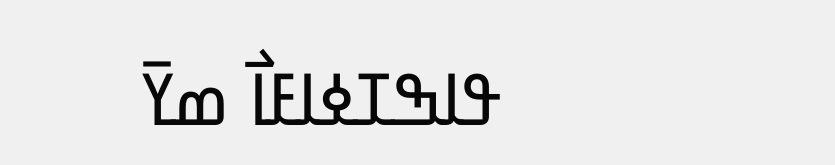ߟߊߒߠߦߊߓߊ߯ ߘߌ߫